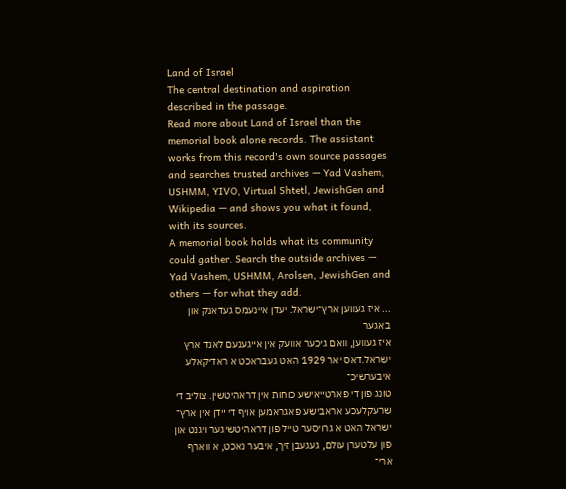Land of Israel
The central destination and aspiration described in the passage.
Read more about Land of Israel than the memorial book alone records. The assistant works from this record's own source passages and searches trusted archives — Yad Vashem, USHMM, YIVO, Virtual Shtetl, JewishGen and Wikipedia — and shows you what it found, with its sources.
A memorial book holds what its community could gather. Search the outside archives — Yad Vashem, USHMM, Arolsen, JewishGen and others — for what they add.
... איז געװען ארץ־ישראל. יעדן אײנעמס געדאנק און באגער
איז געװען, װאם גיכער אװעק אין אײגענעם לאנד ארץ ישראל.דאס יאר 1929 האט געבראכט א ראדיקאלע איבערשיכ־
טונג פון די פארטײאישע כוחות אין דראהיטשין. צוליב די
שרעקלעכע אראבישע פאגראמען אויף די ײדן אין ארץ־
ישראל האט א גרויסער טייל פון דראהיטשיגער ױגנט און
פון עלטערן עולם, געגעבן זיך, איבער נאכט, א ווארף ארי־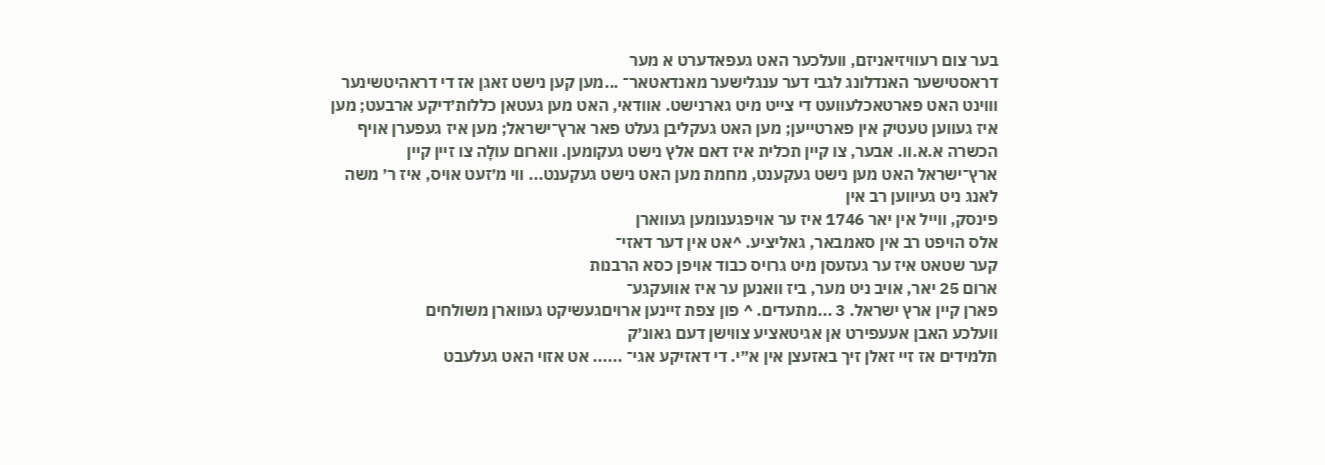בער צום רעװיזיאניזם, וועלכער האט געפאדערט א מער
דראסטישער האנדלונג לגבי דער ענגלישער מאנדאטאר־ ...מען קען נישט זאגן אז די דראהיטשינער װױנט האט פארטאכלעװעט די צײט מיט גארנישט. אװדאי, האט מען געטאן כללות׳דיקע ארבעט; מען איז געװען טעטיק אין פארטײען; מען האט געקליבן געלט פאר ארץ־ישראל; מען איז געפערן אויף הכשרה א.א.װ. אבער, צו קײן תכלית איז דאם אלץ נישט געקומען. װארום עולָה צו זײן קײן ארץ־ישראל האט מען נישט געקענט, מחמת מען האט נישט געקענט... װי מ׳זעט אויס, איז ר׳ משה לאנג ניט געיװען רב אין
פינסק, װײל אין יאר 1746 איז ער אויפגענומען געװארן
אלס הויפט רב אין סאמבאר, גאליציע. ^אט אין דער דאזי־
קער שטאט איז ער געזעסן מיט גרויס כבוד אויפן כסא הרבנות
ארום 25 יאר, אויב ניט מער, ביז װאנען ער איז אװעקגע־
פארן קײן ארץ ישראל. 3 ...מתעדים. ^ פון צפת זײנען ארויםגעשיקט געװארן משולחים
װעלכע האבן אעעפירט אן אגיטאציע צװישן דעם גאונ׳ק
תלמידים אז זײ זאלן זיך באזעצן אין א״י. די דאזיקע אגי־ ...... אט אזוי האט געלעבט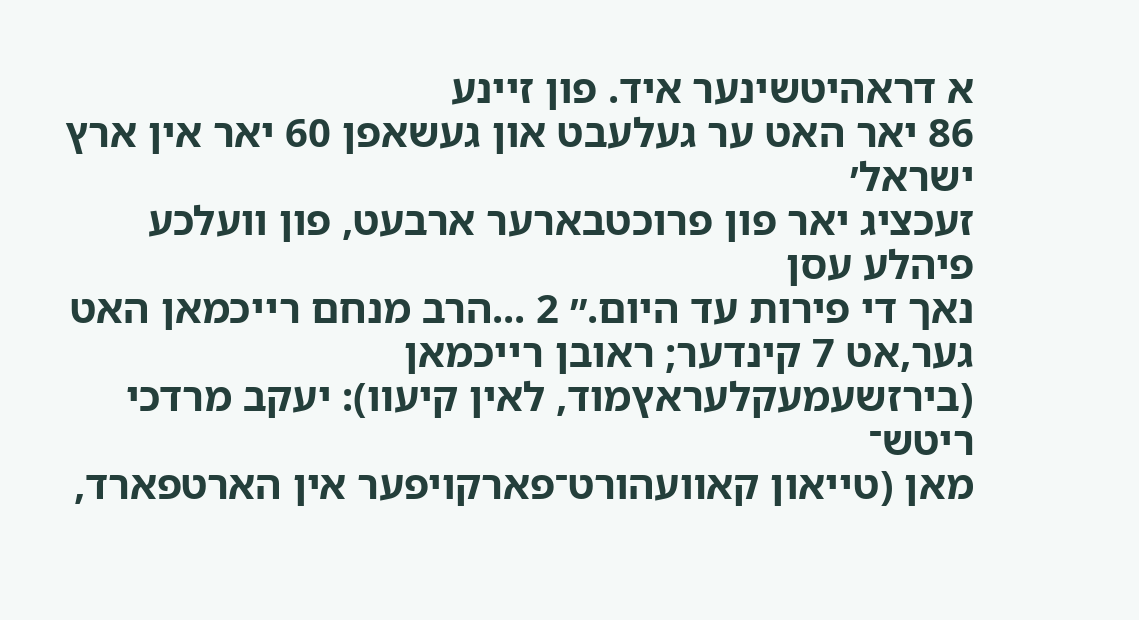א דראהיטשינער איד. פון זיינע
86 יאר האט ער געלעבט און געשאפן 60 יאר אין ארץ ישראל׳
זעכציג יאר פון פרוכטבארער ארבעט, פון וועלכע פיהלע עסן
נאך די פירות עד היום.״ 2 ...הרב מנחם רײכמאן האט גער,אט 7 קינדער; ראובן רײכמאן
(בירזשעמעקלעראץמוד, לאין קיעװ): יעקב מרדכי ריטש־
מאן (טײאון קאװעהורט־פארקויפער אין הארטפארד,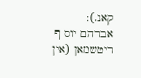קאנ.):
אברהם יוס ף ריטשמאן (אין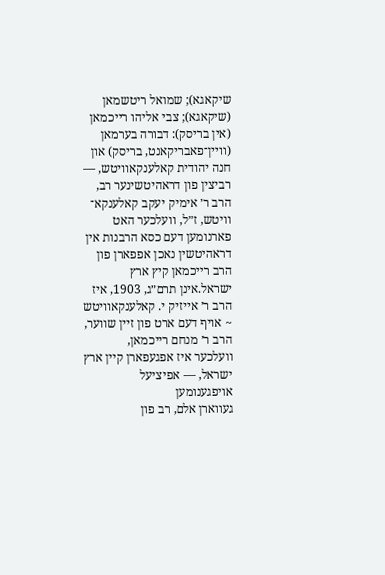שיקאגא); שמואל ריטשמאן
(שיקאגא); צבי אליהו רײכמאן (אין בריסק): דבורה בערמאן
(װײן־פאבריקאנט, בריסק) און חנה יהודית קאלענקאװיטש, —
רביצין פון דראהיטשינער רב, הרב ר׳ אימיק יעקב קאלענקא־
װיטש, ז״ל, וועלכער האט פארנומען דעם כסא הרבנות אין
דראהיטשין נאכן אפפארן פון הרב רײכמאן קיץ ארץ ישראל.אינן תרם״ג, 1903, איז הרב ר׳ אײזיק י. קאלענקאװיטש
~ אויף דעם ארט פון זײן שװער, הרב ר׳ מנחם רייכמאן,
װעלכער איז אפגעפארן קײן ארץ ישראל, — אפיציעל אויפגענומען
געװארן אלם, רב פון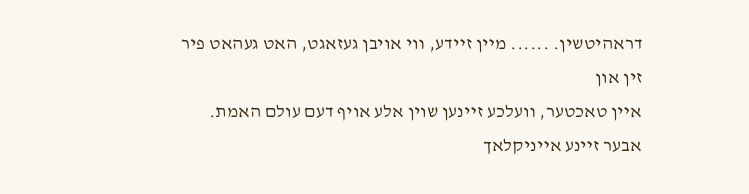דראהיטשין. ...... מײן זײדע, װי אויבן געזאגט, האט געהאט פיר זין און
אײן טאכטער, װעלכע זײנען שוין אלע אויף דעם עולם האמת.
אבער זײנע אײניקלאך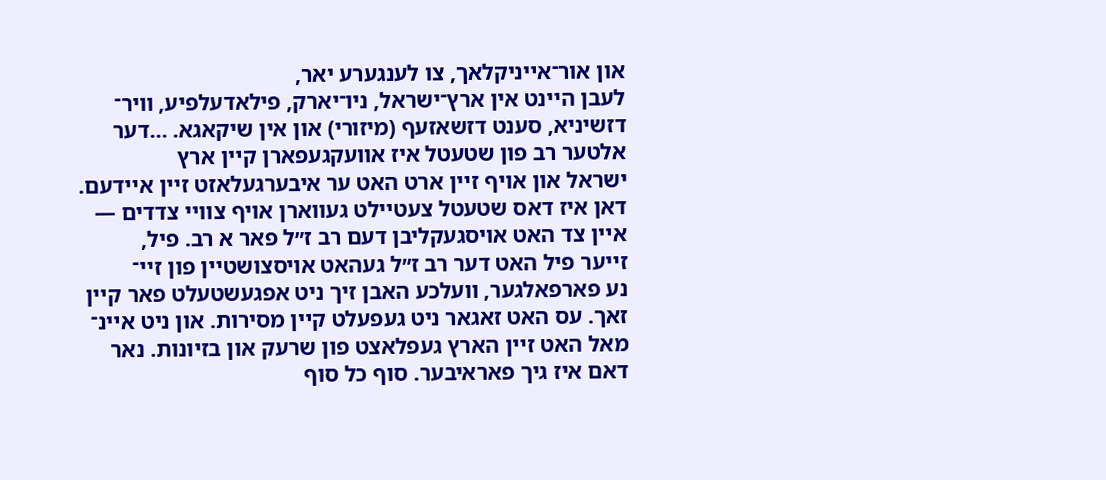און אור־אײניקלאך, צו לענגערע יאר,
לעבן הײנט אין ארץ־ישראל, ניו־יארק, פילאדעלפיע, װיר־
דזשיניא, סענט דזשאזעף (מיזורי) און אין שיקאגא. ...דער אלטער רב פון שטעטל איז אװעקגעפארן קײן ארץ
ישראל און אויף זײן ארט האט ער איבערגעלאזט זײן אײדעם.
דאן איז דאס שטעטל צעטײלט געװארן אויף צװײ צדדים —
אײן צד האט אויסגעקליבן דעם רב ז״ל פאר א רב. פיל,
זײער פיל האט דער רב ז״ל געהאט אויסצושטײן פון זײ־
נע פארפאלגער, װעלכע האבן זיך ניט אפגעשטעלט פאר קײן
זאך. עס האט זאגאר ניט געפעלט קײן מסירות. און ניט אײנ־
מאל האט זײן הארץ געפלאצט פון שרעק און בזיונות. נאר
דאם איז גיך פאראיבער. סוף כל סוף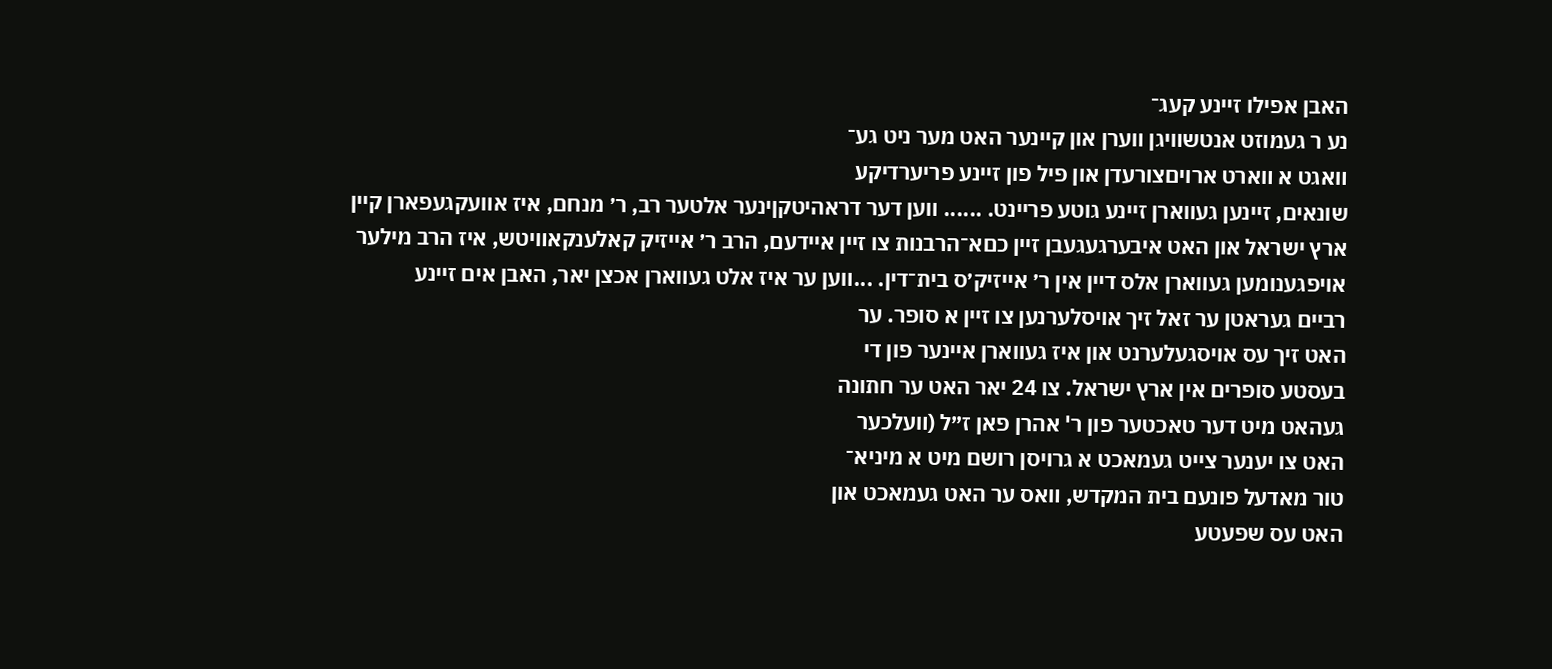האבן אפילו זײנע קעג־
נע ר געמוזט אנטשװיגן װערן און קײנער האט מער ניט גע־
װאגט א װארט ארויםצורעדן און פיל פון זײנע פריערדיקע
שונאים, זײנען געװארן זײנע גוטע פרײנט. ...... װען דער דראהיטקןינער אלטער רב, ר׳ מנחם, איז אװעקגעפארן קײן ארץ ישראל און האט איבערגעגעבן זײן כםא־הרבנות צו זײן אײדעם, הרב ר׳ אײזיק קאלענקאװיטש, איז הרב מילער אויפגענומען געװארן אלס דײן אין ר׳ אײזיק׳ס בית־דין. ...װען ער איז אלט געװארן אכצן יאר, האבן אים זיינע
רביים געראטן ער זאל זיך אויסלערנען צו זיין א סופר. ער
האט זיך עס אויסגעלערנט און איז געווארן איינער פון די
בעסטע סופרים אין ארץ ישראל. צו 24 יאר האט ער חתונה
געהאט מיט דער טאכטער פון ר' אהרן פאן ז״ל (װעלכער
האט צו יענער צייט געמאכט א גרויסן רושם מיט א מיניא־
טור מאדעל פונעם בית המקדש, װאס ער האט געמאכט און
האט עס שפעטע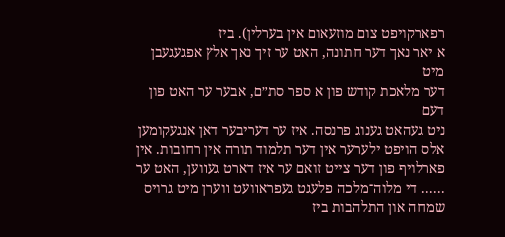רפארקויפט צום מוזעאום אין בערלין). ביז
א יאר נאך דער חתונה, האט ער זיך נאך אלץ אפגעגעבן מיט
דער מלאכת קודש פון א ספר סת״ם, אבער ער האט פון דעם
ניט געהאט גענוג פרנסה. איז ער דעריבער דאן אנגעקומען
אלס הויפט ילערער אין דער תלמוד תורה אין רחובות. אין
פארלויף פון דער צייט זואם ער איז דארט געװען, האט ער ...... די מלוה־מלכה פלעגט געפראװעט װערן מיט גרויס
שמחה און התלהבות ביז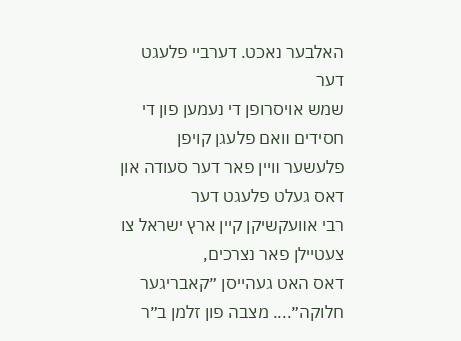האלבער נאכט. דערבײ פלעגט דער
שמש אויסרופן די נעמען פון די חסידים װאם פלעגן קויפן
פלעשער װײן פאר דער סעודה און דאס געלט פלעגט דער
רבי אװעקשיקן קײן ארץ ישראל צו צעטײלן פאר נצרכים,
דאס האט געהײסן ״קאבריגער חלוקה״.... מצבה פון זלמן ב״ר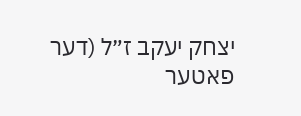יצחק יעקב ז״ל (דער
פאטער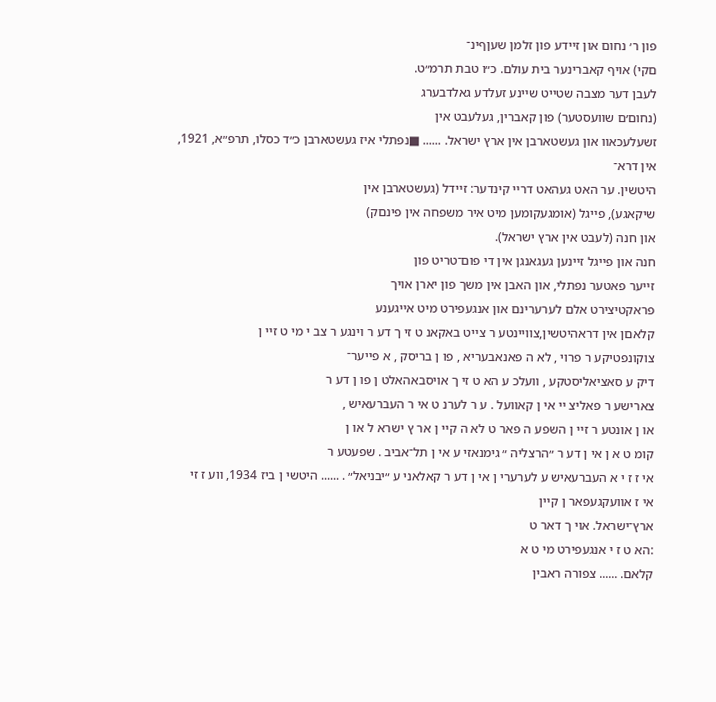פון ר׳ נחום און זײדע פון זלמן שעןףינ־
םקי) אויף קאברינער בית עולם. כ״ו טבת תרמ״ט.
לעבן דער מצבה שטײט שײנע זעלדע גאלדבערג
(נחום׳ם שװעסטער) פון קאברין, געלעבט אין
זשעלעכאװ און געשטארבן אין ארץ ישראל. ...... ■נפתלי איז געשטארבן כ״ד כסלו, תרפ״א, 1921, אין דרא־
היטשין. ער האט געהאט דרײ קינדער: זײדל (געשטארבן אין
שיקאגע), פײגל (אומגעקומען מיט איר משפחה אין פינםק)
און חנה (לעבט אין ארץ ישראל).
חנה און פײגל זײנען געגאנגן אין די פום־טריט פון
זײער פאטער נפתלי, און האבן אין משך פון יארן אויך
פראקטיצירט אלם לערערינם און אנגעפירט מיט אײגענע
קלאםן אין דראהיטשין,צוויינטע ר צײט באקאנ ט זי ך דע ר ױנגע ר צב י מי ט זײ ן
צוקונפטיקע ר פרוי , לא ה פאנאבעריא , פו ן בריסק , א פײער־
דיק ע סאציאליסטקע , װעלכ ע הא ט זי ך אויסבאהאלט ן פו ן דע ר
צארישע ר פאליצ ײ אי ן קאװעל . ע ר לערנ ט אי ר העברעאיש ,
או ן אונטע ר זײ ן השפע ה פאר ט לא ה קײ ן אר ץ ישרא ל או ן
קומ ט א ן אי ן דע ר ״הרצליה ״ גימנאזי ע אי ן תל־אביב . שפעטע ר
אי ז ז י א העברעאיש ע לערערי ן אי ן דע ר קאלאני ע ״יבניאל״ . ...... היטשי ן ביז 1934, װע ז זי
אי ז אװעקגעפאר ן קײן
ארץ־ישראל. אוי ך דאר ט
:הא ט ז י אנגעפירט מי ט א
קלאם. ...... צפורה ראבין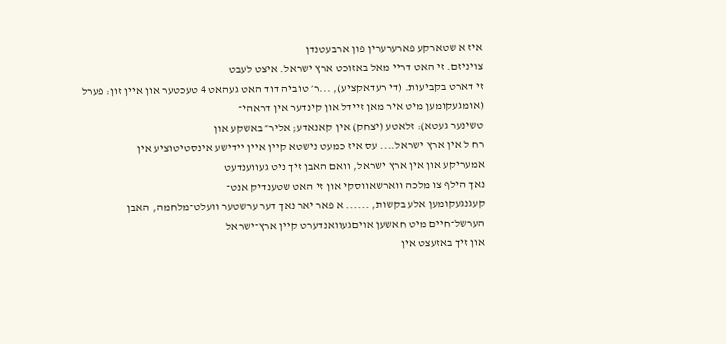איז א שטארקע פארערערין פון ארבעטנדן
צױניזם. זי האט דרײ מאל באזוכט ארץ ישראל. איצט לעבט
זי דארט בקביעות. (די רעדאקציע), ...ר׳ טוביה דוד האט געהאט 4 טעכטער און איין זון: פערל
(אומגעקומען מיט איר מאן זײדל און קינדער אין דראהי־
טשינער געטא): זלאטע (יצחק) אין קאנאדע; אליר״ באשקע און
רח ל אין ארץ ישראל.... עס איז כמעט נישטא קיין איין ײדישע אינסטיטוציע אין
אמעריקע און אין ארץ ישראל, װאם האבן זיך ניט געװענדעט
נאך הילף צו מלכה װארשאװסקי און זי האט שטענדיק אנט־
קעגנגעקומען אלע בקשות, ...... א פאר יאר נאך דער ערשטער װעלט־מלחמה, האבן
הערשל־חײם מיט חאשען אויםגעװאנדערט קײן ארץ־ישראל
און זיך באזעצט אין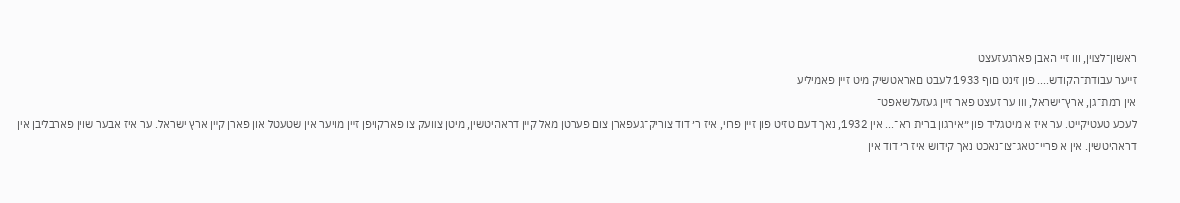ראשון־לצױן, ווו זײ האבן פארגעזעצט
זײער עבודת־הקודש.... פון זינט םוף 1933 לעבט םאראטשיק מיט זײן פאמיליע
אין רמת־גן, ארץ־ישראל, װו ער זעצט פאר זײן געזעלשאפט־
לעכע טעטיקײט. ער איז א מיטגליד פון ״אירגון ברית רא־... אין 1932, נאך דעם טזיט פון זײן פרוי, איז ר׳ דוד צוריק־געפארן צום פערטן מאל קײן דראהיטשין, מיטן צװעק צו פארקויפן זײן מויער אין שטעטל און פארן קײן ארץ ישראל. ער איז אבער שוין פארבליבן אין דראהיטשין. אין א פרײ־טאג־צו־נאכט נאך קידוש איז ר׳ דוד אין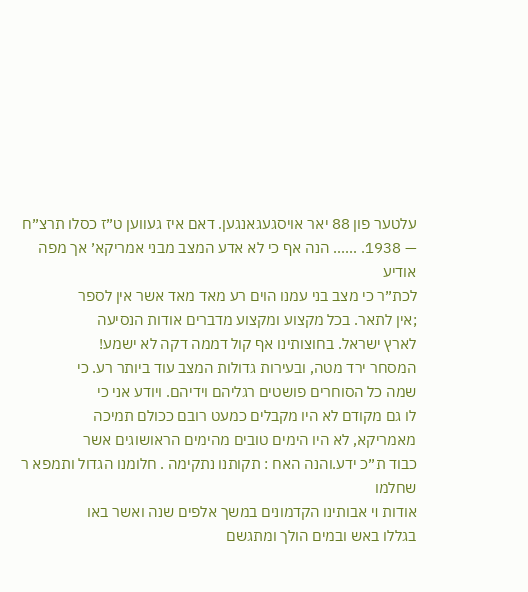עלטער פון 88 יאר אויסגעגאנגען. דאם איז געװען ט״ז כסלו תרצ״ח — 1938. ...... הנה אף כי לא אדע המצב מבני אמריקא׳ אך מפה אודיע
לכת״ר כי מצב בני עמנו הוים רע מאד מאד אשר אין לספר
;אין לתאר. בכל מקצוע ומקצוע מדברים אודות הנסיעה
לארץ ישראל. בחוצותינו אף קול דממה דקה לא ישמע!
המסחר ירד מטה, ובעירות גדולות המצב עוד ביותר רע. כי
שמה כל הסוחרים פושטים רגליהם וידיהם. ויודע אני כי
לו גם מקודם לא היו מקבלים כמעט רובם ככולם תמיכה
מאמריקא, לא היו הימים טובים מהימים הראושוגים אשר
כבוד ת״כ ידע.והנה האח : תקותנו נתקימה . חלומנו הגדול ותמפא ר שחלמו
אודות ױ אבותינו הקדמונים במשך אלפים שנה ואשר באו
בגללו באש ובמים הולך ומתגשם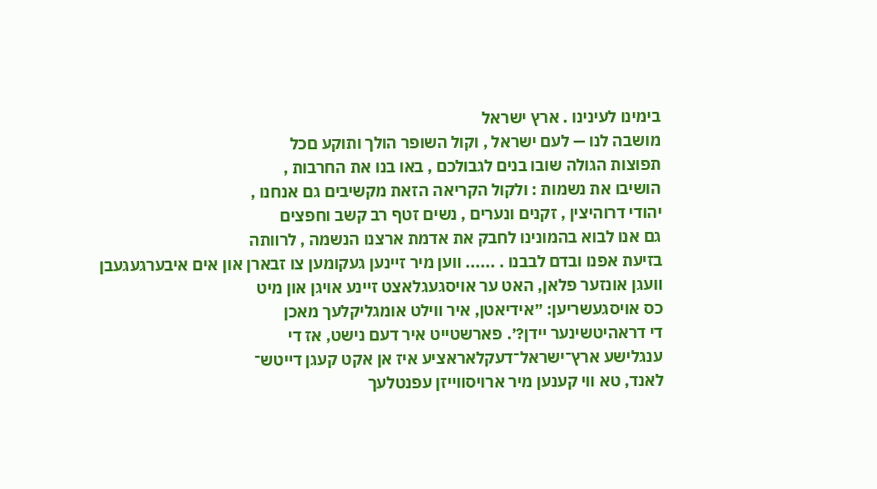בימינו לעינינו . ארץ ישראל
מושבה לנו — לעם ישראל , וקול השופר הולך ותוקע םכל
תפוצות הגולה שובו בנים לגבולכם , באו בנו את החרבות ,
הושיבו את נשמות : ולקול הקריאה הזאת מקשיבים גם אנחנו ,
יהודי דרוהיצין , זקנים ונערים , נשים זטף רב קשב וחפצים
גם אנו לבוא בהמונינו לחבק את אדמת ארצנו הנשמה , לרװתה
בזיעת אפנו ובדם לבבנו . ...... װען מיר זײנען געקומען צו זבארן און אים איבערגעגעבן
װעגן אונזער פלאן, האט ער אויסגעגלאצט זײנע אויגן און מיט
כס אויסגעשריען: ״אידיאטן, איר װילט אומגליקלעך מאכן
די דראהיטשינער ײדן?׳. פארשטייט איר דעם נישט, אז די
ענגלישע ארץ־ישראל־דעקלאראציע איז אן אקט קעגן דײטש־
לאנד, טא װי קענען מיר ארויסװײזן עפנטלעך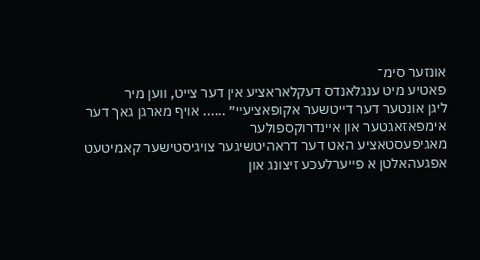אונזער סימ־
פאטיע מיט ענגלאנדס דעקלאראציע אין דער צײט, ווען מיר
ליגן אונטער דער דײטשער אקופאציעײ״ ...... אויף מארגן גאך דער אימפאזאגטער און אײנדרוקספולער
מאגיפעסטאציע האט דער דראהיטשיגער צױגיסטישער קאמיטעט
אפגעהאלטן א פײערלעכע זיצונג און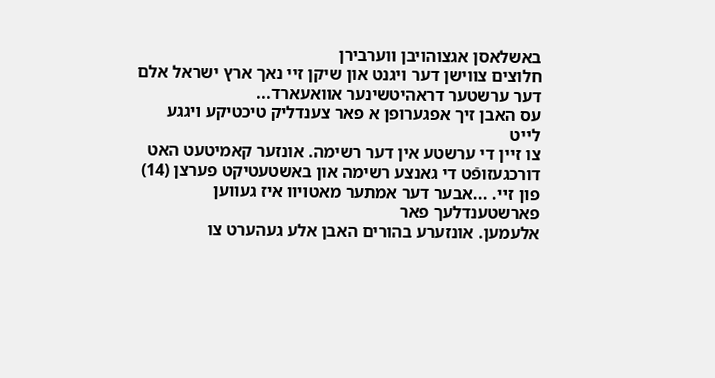באשלאסן אגצוהויבן װערבירן
חלוצים צװישן דער ױגנט און שיקן זיי נאך ארץ ישראל אלם
דער ערשטער דראהיטשינער אװאעארד...
עס האבן זיך אפגערופן א פאר צענדליק טיכטיקע ױגגע לײט
צו זײן די ערשטע אין דער רשימה. אונזער קאמיטעט האט
דורכגעזופֿט די גאנצע רשימה און באשטעטיקט פערצן (14)
פון זײ. ...אבער דער אמתער מאטױוו איז געווען פארשטענדלעך פאר
אלעמען. אונזערע בהורים האבן אלע געהערט צו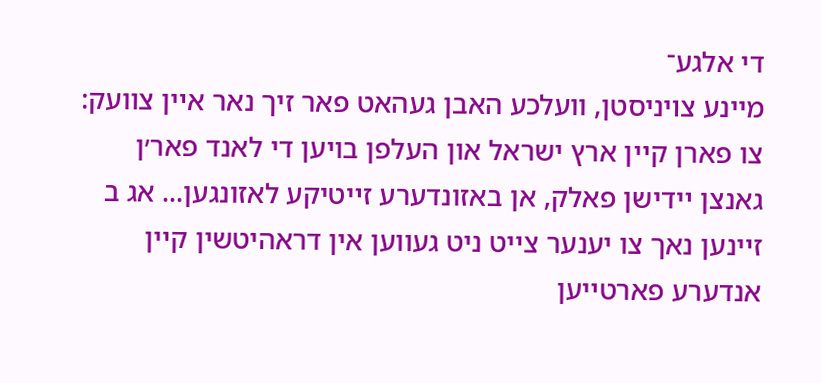די אלגע־
מיינע צױניסטן, וועלכע האבן געהאט פאר זיך נאר אײן צװעק:
צו פארן קײן ארץ ישראל און העלפן בויען די לאנד פאר׳ן
גאנצן ײדישן פאלק, אן באזונדערע זײטיקע לאזונגען... אג ב
זײנען נאך צו יענער צײט ניט געווען אין דראהיטשין קײן
אנדערע פארטײען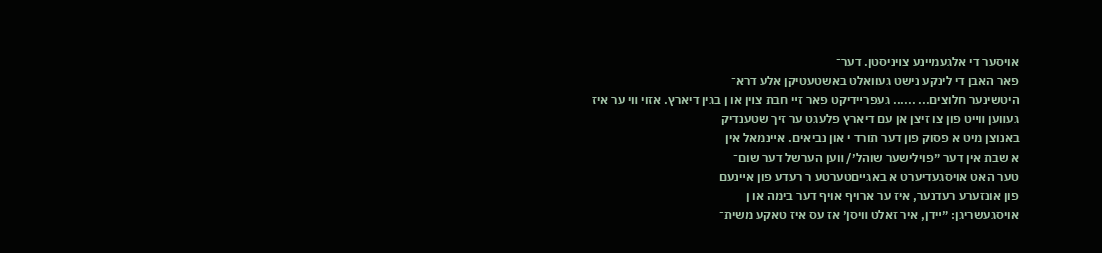אויסער די אלגעמײנע צױניסטן. דער־
פאר האבן די לינקע נישט געוואלט באשטעטיקן אלע דרא־
היטשינער חלוצים... ...... געפרײדיקט פאר זײ חבת צױן או ן בגין דיארץ. אזוי װי ער איז
געװען װײט פון צו זיצן אן עם דיארץ פלעגט ער זיך שטענדיק
באנוצן מיט א פסוק פון דער תורד י און נביאים. אײנמאל אין
א שבת אין דער ״פוילישער שוהל׳/ װען הערשל דער שום־
טער האט אויסגעדיערט א באגײםטערטע ר רעדע פון אײנעם
פון אונזערע רעדנער, איז ער ארויף אויף דער בימה או ן
אויסגעשריגן: ״ײדן, איר זאלט װיסן׳ אז עס איז טאקע משית־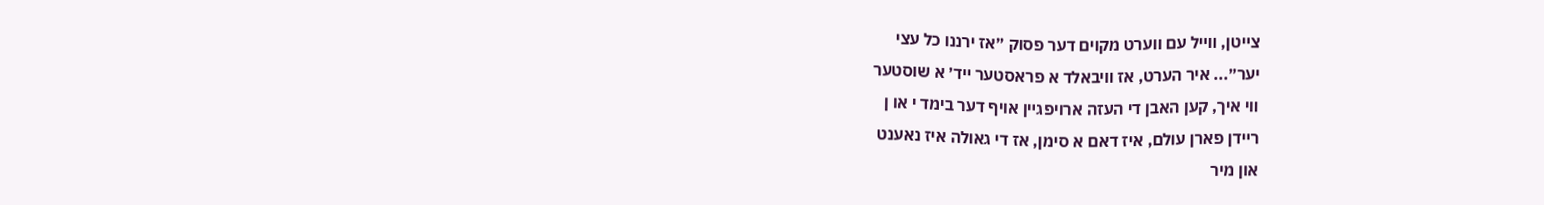צײטן, װײל עם ווערט מקוים דער פסוק ״אז ירננו כל עצי
יער״... איר הערט, אז װיבאלד א פראסטער ײד׳ א שוסטער
װי איך, קען האבן די העזה ארויפגײן אויף דער בימד י או ן
רײדן פארן עולם, איז דאם א סימן, אז די גאולה איז נאענט
און מיר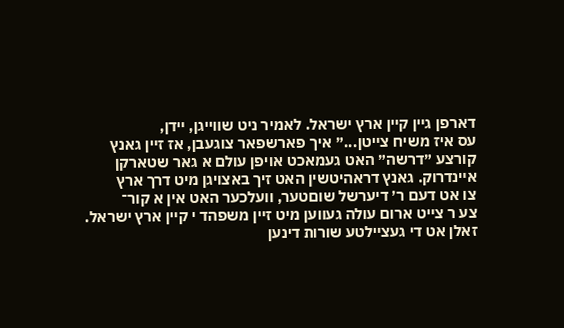דארפן גײן קײן ארץ ישראל. לאמיר ניט שװײגן, ײדן,
עס איז משיח צײטן...״ איך פארשפאר צוגעבן, אז זײן גאנץ
קורצע ״דרשה״ האט געמאכט אויפן עולם א גאר שטארקן
אײנדרוק. גאנץ דראהיטשין האט זיך באצויגן מיט דרך ארץ
צו אט דעם ר׳ דיערשל שוםטער, וועלכער האט אין א קור־
צע ר צײט ארום עולה געװען מיט זײן משפהד י קײן ארץ ישראל.
זאלן אט די געצײלטע שורות דינען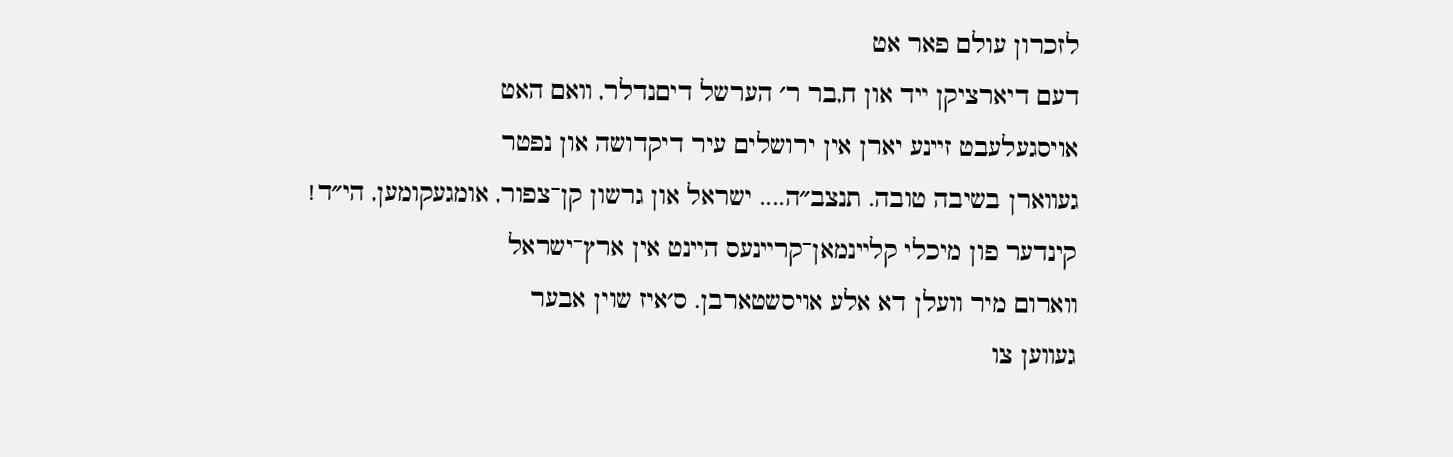לזכרון עולם פאר אט
דעם דיארציקן ײד און ח,בר ר׳ הערשל דיםנדלר, װאם האט
אויסגעלעבט זײנע יארן אין ירושלים עיר דיקדושה און נפטר
געװארן בשיבה טובה. תנצב״ה.... ישראל און גרשון קן־צפור, אומגעקומען, הי״ד!
קינדער פון מיכלי קלײנמאן־קרײנעס הײנט אין ארץ־ישראל
װארום מיר װעלן דא אלע אויסשטארבן. ס׳איז שוין אבער
געװען צו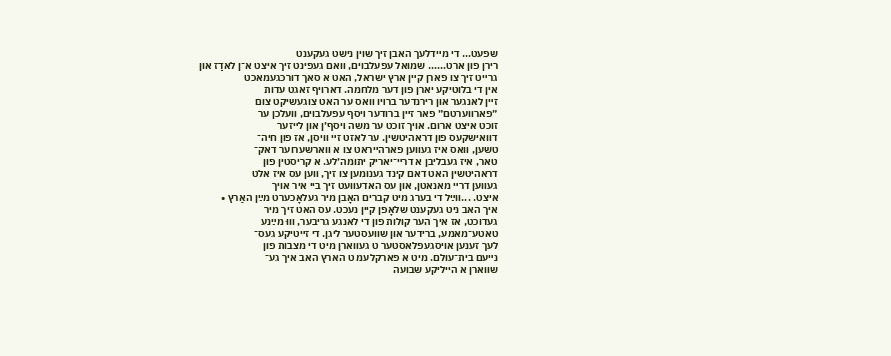שפעט... די מײדלעך האבן זיך שוין נישט געקענט
רירן פון ארט...... שמואל עפעלבוים, װאם געפינט זיך איצט א־ן לאדַז און
גרײט זיך צו פארן קײן ארץ ישראל, האט א סאך דורכגעמאכט
אין די בלוטיקע יארן פון דער מלחמה. דארויף זאגט עדות
זײן לאנגער און רירנדער ברױו װאס ער האט צוגעשיקט צום
״פארװערטם״ פאר זײן ברודער ױסף עפעלבוים, װעלכן ער
זוכט איצט ארום. אויך זוכט ער משה ױסף׳ן און לײזער
דװאישקעס פון דראהיטשין. ער לאזט זײ װיסן, אז פון חיה־
טשען, װאס איז געװען פארהײראט צו א װארשערוער דאק־
טאר, איז געבליבן א דרײ־יאריק יתומה׳לע. א קריסטין פון
דראהיטשין האט דאם קינד גענומען צו זיך, װען עס איז אלט
געװען דרײ מאנאטן, און עס האדעװעט זיך ביי איר אויך
איצט. ...װײַל די בערג מיט קברים האָבן מיר געלאָכערט מײַן האַרץ •
איך האב ניט געקענט שלאָפן קיין נעכט. עס האט זיך מיר
געדוכט, אז איך הער קולות פון די לאנגע גריבער, וווּ מײַנע
טאטע־מאמע, ברידער און שוועסטער ליגן. די זײטיקע געס־
לעך זענען אויסגעפלאסטער ט געװארן מיט די מצבות פון
נײעם בית־עולם. מיט א פארקלעמ ט הארץ האב איך גע־
שװארן א הייליקע שבועה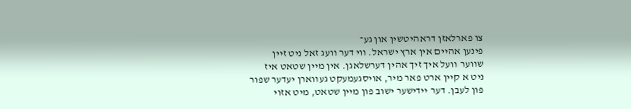צו פארלאזן דראהיטשין און גע־
פינען אהײם אין ארץ ישראל. װי דער װעג זאל ניט זײן
שװער װעל איך זיך אהין דערשלאגן. אין מײן שטאט איז
ניט א קײן ארט פאר מיר, אויסגעמעקט געװארן יעדער שפור
פון לעבן. דער ײדישער ישוב פון מײן שטאט, מיט אזוי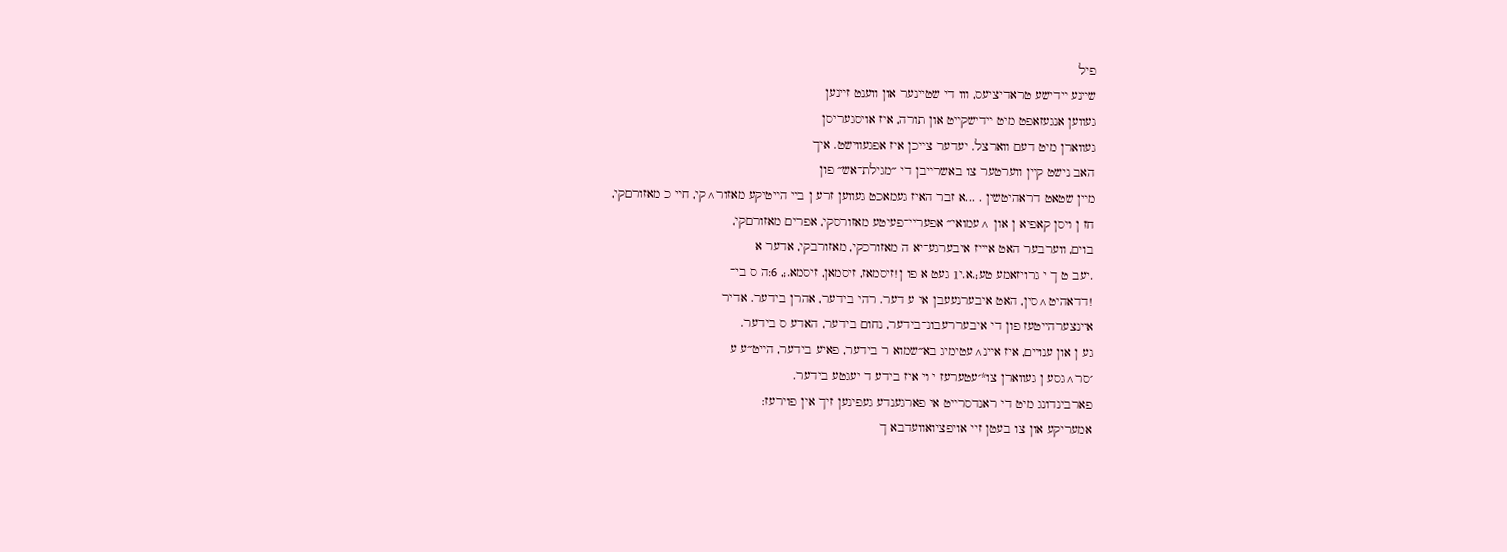פיל
שײנע ײדישע טראדיציעס, װו די שטיינער און װענט זײנען
געװען אנגעזאפט מיט ײדישקײט און תורה, איז אויסגעריסן
געװארן מיט דעם װארצל. יעדער צײכן איז אפגעװישט. איך
האב נישט קײן װערטער צו באשרײבן די ״מגילת־אש״ פון
מײן שטאט דראהיטשין . ...א זבר האיז געמאכט געװען זרע ן בײ הײטיקע מאזור^קי, חײ כ מאזורםקי,
חז ן ױסן קאפיא ן און ^עמואי״ אפעריי־פעיטע מאזורסקי, אפרים מאזורםקי,
בוים, װערבער האט איײז איבערגע־יא ה מאזורכקי, מאזורבקי, אדער א
.יעב ט ך י גרויזאמע טע;.א.י1 געט א פו ן!זיסמאז, זיסמאן, זיסמא.;, 6:ה ס בי־
!דדאהיט^סין, האט איבערנעעבן אי ע דער. רהי בידער, אהרן בידער. אדיר
אײנצערהײטעז פון די איבעררעבונ־בידער, נחום בידער, האדע ס בידער.
גע ן און ענוײם, איז אײנ^עטימיג בא״שמוא ר בידער, פאיע בידער, הײט״ע ע
׳סר^גסע ן געװארן צו*׳עטערעז י ױ איז בידע ד יעגטע בידער.
פארבינדונג מיט די ראנדסרײט אי פארגענדע געפינען זיך אין פוירעז:
אמעריקע און צו בעטן זיי אויפציואװעדבא ך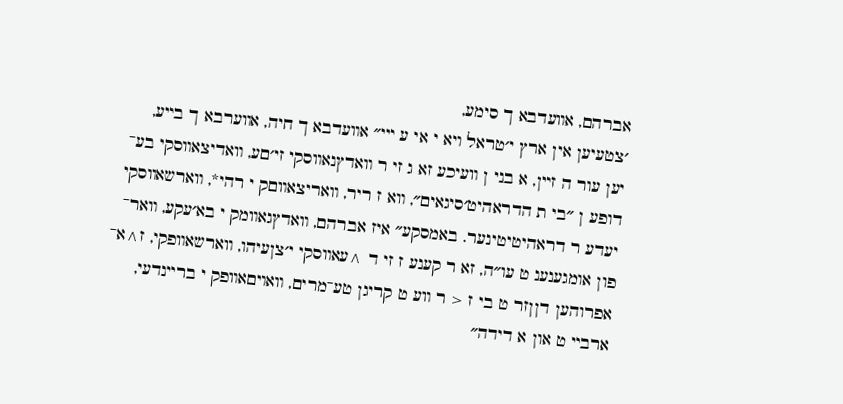אברהם, אװעדבא ך סימע,
׳צטעיען אין ארץ י׳טראל ױא י אי ע ײי״ אװעדבא ך חיה, אװערבא ך בײע,
יען עור ה זײן, א בני ן װעיכע זא ג זי ר װאדץנאװסקי זי׳םע, װאדיצאװסקי בע־
דופע ן ״בי ת הדראהיט׳סיגאים״, װא ז ריר, װאריצאװםק י רהי*, װארשאװסקי
יעדע ר דראהיטיטינער. באמסקע״ איז אברהם, װאדץגאװמק י בא׳עקע, װאר־
פון אומגענענ ט עו״ה, זא ר קענע ז זי ד ^עאװסקי י׳צןעיהו, װארשאװפקי, ז^א־
אפרוהען דןןזר ט בי ז < ר װע ט קריגן טע־מרים, װאױםאװפק י ברײנדעי,
ארבײ ט און א דידה״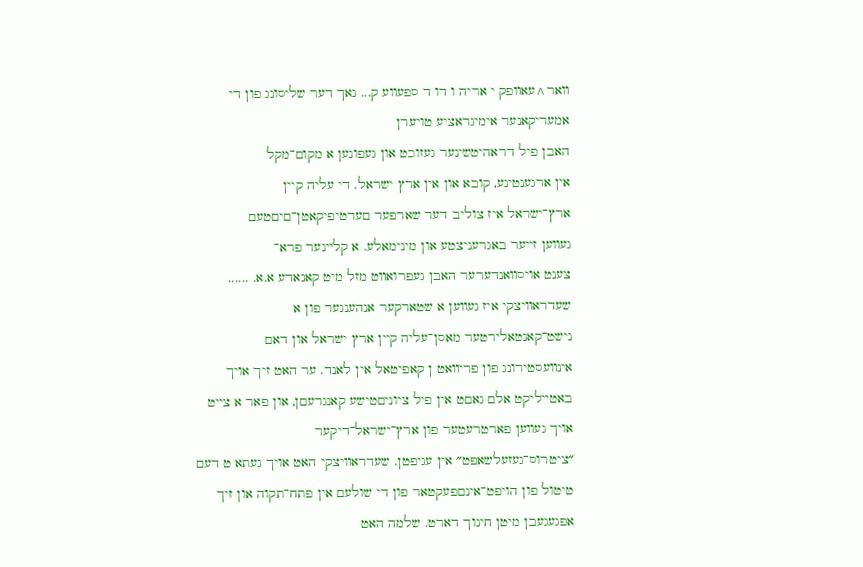װאר^עאװפק י אריה ו דו ד ספעװע ק... נאך דער שליסונג פון די אמעריקאנער אימיגראציע טויערן
האבן פיל דראהיטשינער געזוכט און געפונען א מקום־מקל
אין ארגענטינע, קובא און אין ארץ ישראל. די עליה קיין
ארץ־ישראל איז צוליב דער שארפער םערטיפיקאטן־םיםטעם
געװען זײער באגרעניצטע און מינימאלע. א קלײנער פרא־
צענט אויסװאנדערער האבן געפרואװט מזל מיט קאנאדע א.א. ...... שעדראװיצקי איז געװען א שטארקער אנהענגער פון א נישט־קאנטאלירטער מאסן־עליה קײן ארץ ישראל און דאם אינװעסטירונג פון פריװאט ן קאפיטאל אין לאנד. ער האט זיך אויך באטײליקט אלם גאםט אין פיל ציוניםטישע קאנגרעםן, און פאר א צײט אויך געװען פארטרעטער פון ארץ־ישראל־דיקער ״ציטרוס־געזעלשאפט״ אין עגיפטן. שעדראװיצקי האט אויך געתא ט דעם טיטול פון הויפט־אינםפעקטאר פון די שולעם אין פתח־תקוה און זיך אפגעגעבן מיטן חינוך דארט. שלמה האט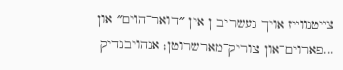צײטנװײז אויך געשריב ן אין ״דואר־הױם״ און ...פארוים־און צוריק־מארשרוטן; אנהויבנדיק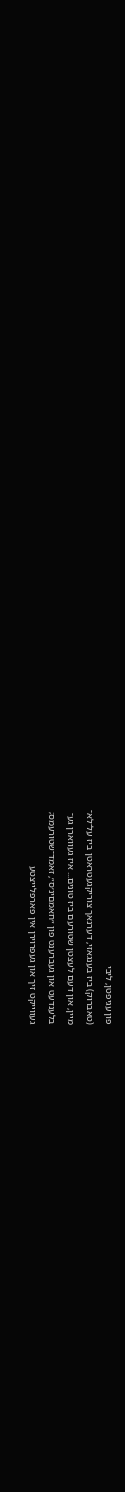פון עגיפטן, ליבי
(טאברוק) ביז בענגאזי, דערנאך צוריקגעטראטן ביז על־לא־
מײן, און דעם לעצטן שטורעם ביז טונים... איז געווארן גע־
בלענדעט און געברענט פון ״חאמםינ׳ס״, זאמד־שטורעמס;
געװײקט זיך און געפרוירן אין פארפלײצטע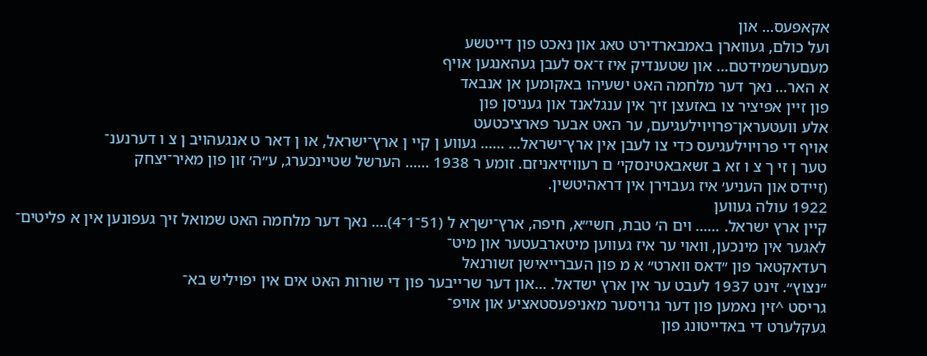אקאפעס... און
ועל כולם, געווארן באמבארדירט טאג און נאכט פון דײטשע
מעםערשמידטם... און שטענדיק איז ז־אס לעבן געהאנגען אויף
א האר... נאך דער מלחמה האט ישעיהו באקומען אן אנבאד
פון זײן אפיציר צו באזעצן זיך אין ענגלאנד און געניסן פון
אלע װעטעראן־פרױוילעגיעם, ער האט אבער פארציכטעט
אויף די פרױוילעגיעס כדי צו לעבן אין ארץ־ישראל... ...... געװע ן קײ ן ארץ־ישראל, או ן דאר ט אנגעהויב ן צ ו דערנענ־
טער ן זי ך צ ו זא ב זשאבאטינסקי׳ ם רעװיזיאניזם. זומע ר 1938 ...... הערשל שטיינכערג, ע״ה׳ זון פון מאיר־יצחק
(זײדס און העניע׳ איז געבוירן אין דראהיטשין.
1922 עולה געװען
קײן ארץ ישראל. ...... ױם ה׳ טבת, חשי״א, חיפה, ארץ־ישךא ל (51־1־4).... נאך דער מלחמה האט שמואל זיך געפונען אין א פליטים־
לאגער אין מינכען, װאױ ער איז געװען מיטארבעטער און מיט־
רעדאקטאר פון ״דאס װארט״ א מ פון העברײאישן זשורנאל
״נצוץ״. זינט 1937 לעבט ער אין ארץ ישדאל. ...און דער שרײבער פון די שורות האט אים אין יפויליש בא־
גריסט ^זין נאמען פון דער גרויסער מאניפעסטאציע און אויפ־
געקלערט די באדייטונג פון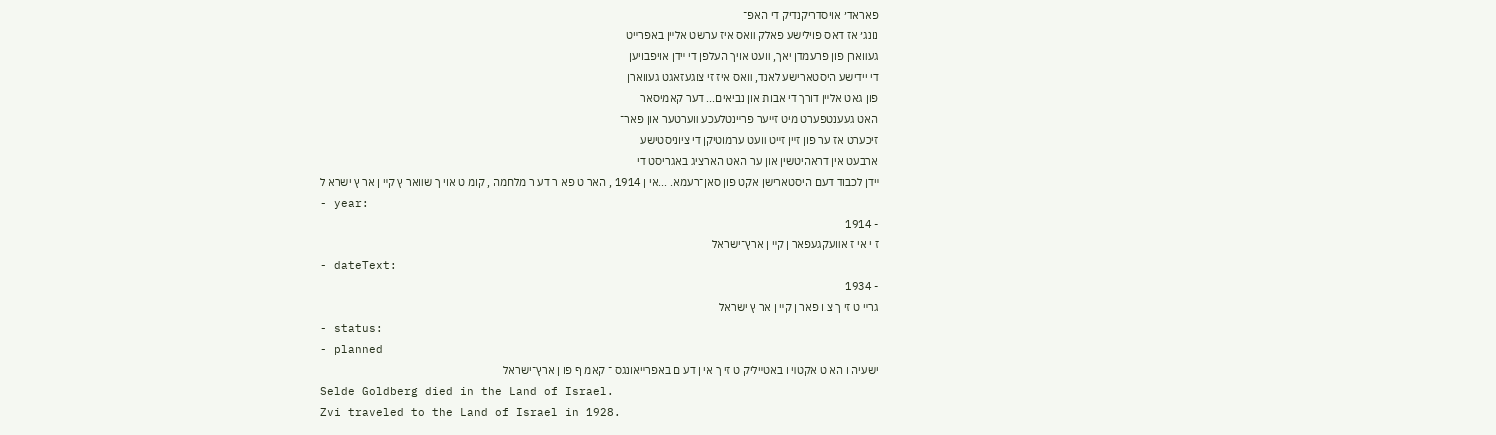פאראד׳ אויסדריקנדיק די האפ־
נונג׳ אז דאס פוילישע פאלק װאס איז ערשט אלײן באפרײט
געװארן פון פרעמדן יאך, װעט אויך העלפן די ײדן אויפבויען
די יידישע היסטארישע לאנד, װאס איז זי צוגעזאגט געווארן
פון גאט אלײן דורך די אבות און נביאים... דער קאמיסאר
האט געענטפערט מיט זײער פרײנטלעכע װערטער און פאר־
זיכערט אז ער פון זײן זײט װעט ערמוטיקן די ציוניסטישע
ארבעט אין דראהיטשין און ער האט הארציג באגריסט די
ײדן לכבוד דעם היסטארישן אקט פון סאן־רעמא. ...אי ן 1914 , האר ט פא ר דע ר מלחמה , קומ ט אוי ך שװאר ץ קײ ן אר ץ ישרא ל
- year:
- 1914
ז י אי ז אװעקגעפאר ן קײ ן ארץ־ישראל
- dateText:
- 1934
גרײ ט זי ך צ ו פאר ן קײ ן אר ץ ישראל
- status:
- planned
ישעיה ו הא ט אקטױ ו באטײליק ט זי ך אי ן דע ם באפרײאונגס ־ קאמ ף פו ן ארץ־ישראל
Selde Goldberg died in the Land of Israel.
Zvi traveled to the Land of Israel in 1928.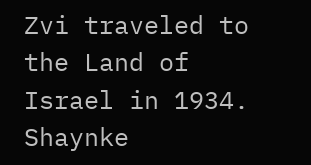Zvi traveled to the Land of Israel in 1934.
Shaynke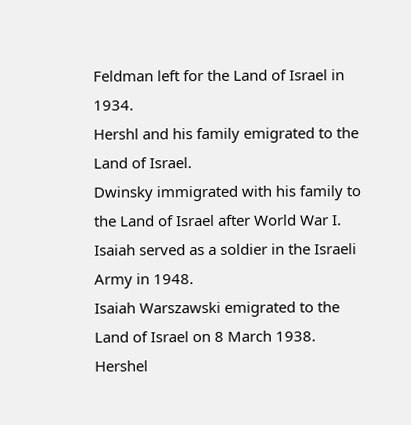Feldman left for the Land of Israel in 1934.
Hershl and his family emigrated to the Land of Israel.
Dwinsky immigrated with his family to the Land of Israel after World War I.
Isaiah served as a soldier in the Israeli Army in 1948.
Isaiah Warszawski emigrated to the Land of Israel on 8 March 1938.
Hershel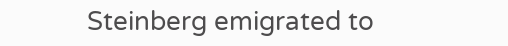Steinberg emigrated to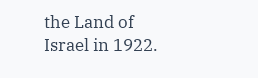the Land of Israel in 1922.